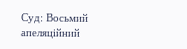Суд: Восьмий апеляційний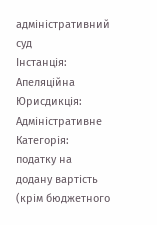адміністративний суд
Інстанція: Апеляційна
Юрисдикція: Адміністративне
Категорія: податку на додану вартість (крім бюджетного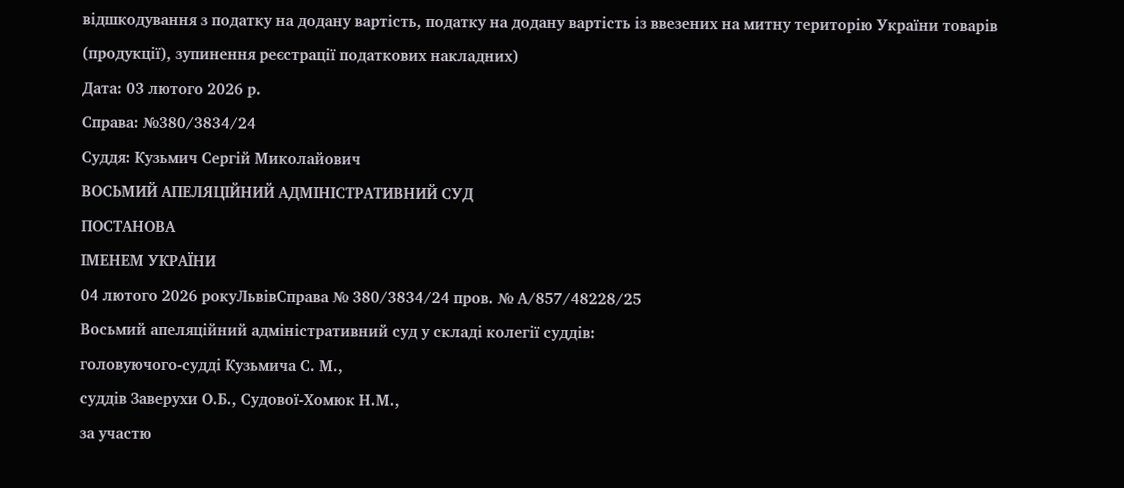відшкодування з податку на додану вартість, податку на додану вартість із ввезених на митну територію України товарів (продукції), зупинення реєстрації податкових накладних)
Дата: 03 лютого 2026 р.
Справа: №380/3834/24
Суддя: Кузьмич Сергій Миколайович
ВОСЬМИЙ АПЕЛЯЦІЙНИЙ АДМІНІСТРАТИВНИЙ СУД
ПОСТАНОВА
ІМЕНЕМ УКРАЇНИ
04 лютого 2026 рокуЛьвівСправа № 380/3834/24 пров. № А/857/48228/25
Восьмий апеляційний адміністративний суд у складі колегії суддів:
головуючого-судді Кузьмича С. М.,
суддів Заверухи О.Б., Судової-Хомюк Н.М.,
за участю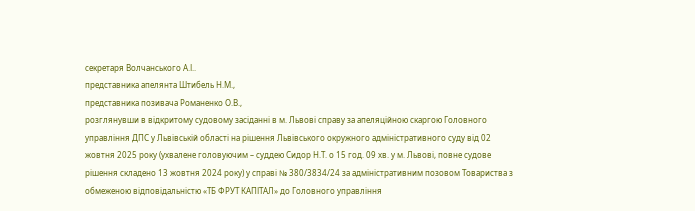секретаря Волчанського А.І..
представника апелянта Штибель Н.М.,
представника позивача Романенко О.В.,
розглянувши в відкритому судовому засіданні в м. Львові справу за апеляційною скаргою Головного управління ДПС у Львівській області на рішення Львівського окружного адміністративного суду від 02 жовтня 2025 року (ухвалене головуючим – суддею Сидор Н.Т. о 15 год. 09 хв. у м. Львові, повне судове рішення складено 13 жовтня 2024 року) у справі № 380/3834/24 за адміністративним позовом Товариства з обмеженою відповідальністю «ТБ ФРУТ КАПІТАЛ» до Головного управління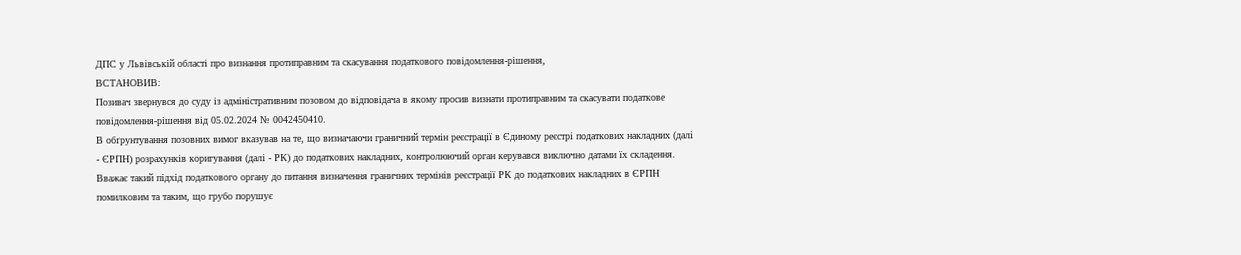ДПС у Львівській області про визнання протиправним та скасування податкового повідомлення-рішення,
ВСТАНОВИВ:
Позивач звернувся до суду із адміністративним позовом до відповідача в якому просив визнати протиправним та скасувати податкове повідомлення-рішення від 05.02.2024 № 0042450410.
В обґрунтування позовних вимог вказував на те, що визначаючи граничний термін реєстрації в Єдиному реєстрі податкових накладних (далі - ЄРПН) розрахунків коригування (далі - РК) до податкових накладних, контролюючий орган керувався виключно датами їх складення. Вважає такий підхід податкового органу до питання визначення граничних термінів реєстрації РК до податкових накладних в ЄРПН помилковим та таким, що грубо порушує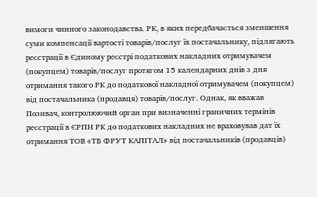вимоги чинного законодавства. РК, в яких передбачається зменшення суми компенсації вартості товарів/послуг їх постачальнику, підлягають реєстрації в Єдиному реєстрі податкових накладних отримувачем (покупцем) товарів/послуг протягом 15 календарних днів з дня отримання такого РК до податкової накладної отримувачем (покупцем) від постачальника (продавця) товарів/послуг. Однак, як вважав Позивач, контролюючий орган при визначенні граничних термінів реєстрації в ЄРПН РК до податкових накладних не враховував дат їх отримання ТОВ «ТБ ФРУТ КАПІТАЛ» від постачальників (продавців)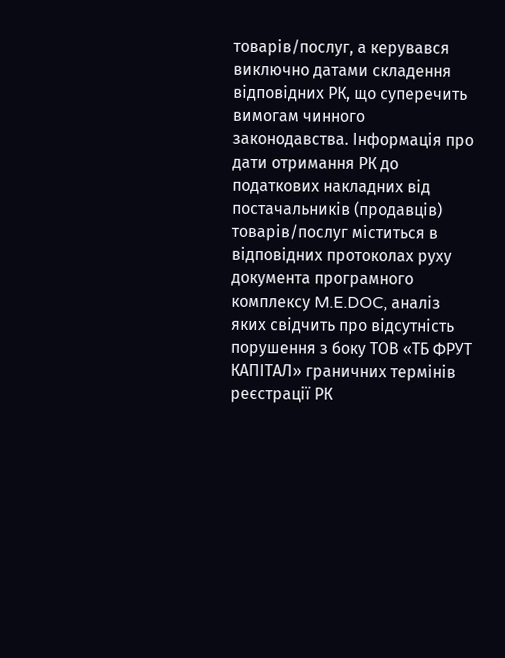товарів/послуг, а керувався виключно датами складення відповідних РК, що суперечить вимогам чинного законодавства. Інформація про дати отримання РК до податкових накладних від постачальників (продавців) товарів/послуг міститься в відповідних протоколах руху документа програмного комплексу M.E.DOC, аналіз яких свідчить про відсутність порушення з боку ТОВ «ТБ ФРУТ КАПІТАЛ» граничних термінів реєстрації РК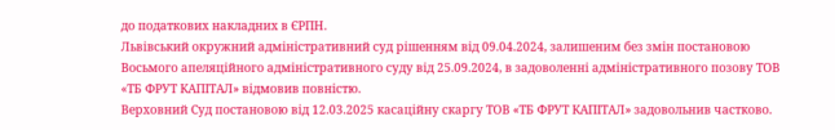до податкових накладних в ЄРПН.
Львівський окружний адміністративний суд рішенням від 09.04.2024, залишеним без змін постановою Восьмого апеляційного адміністративного суду від 25.09.2024, в задоволенні адміністративного позову ТОВ «ТБ ФРУТ КАПІТАЛ» відмовив повністю.
Верховний Суд постановою від 12.03.2025 касаційну скаргу ТОВ «ТБ ФРУТ КАПІТАЛ» задовольнив частково.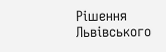Рішення Львівського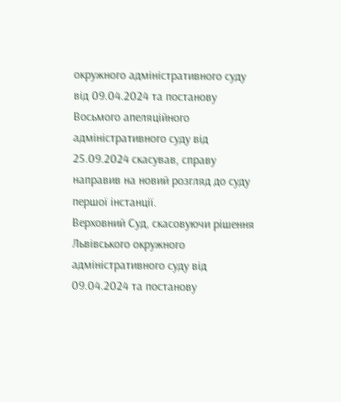окружного адміністративного суду від 09.04.2024 та постанову Восьмого апеляційного адміністративного суду від 25.09.2024 скасував, справу направив на новий розгляд до суду першої інстанції.
Верховний Суд, скасовуючи рішення Львівського окружного адміністративного суду від 09.04.2024 та постанову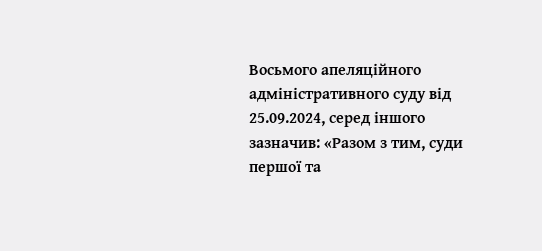Восьмого апеляційного адміністративного суду від 25.09.2024, серед іншого зазначив: «Разом з тим, суди першої та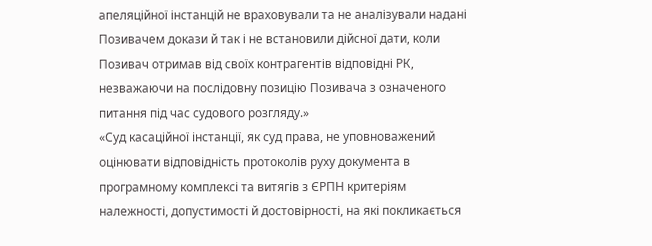апеляційної інстанцій не враховували та не аналізували надані Позивачем докази й так і не встановили дійсної дати, коли Позивач отримав від своїх контрагентів відповідні РК, незважаючи на послідовну позицію Позивача з означеного питання під час судового розгляду.»
«Суд касаційної інстанції, як суд права, не уповноважений оцінювати відповідність протоколів руху документа в програмному комплексі та витягів з ЄРПН критеріям належності, допустимості й достовірності, на які покликається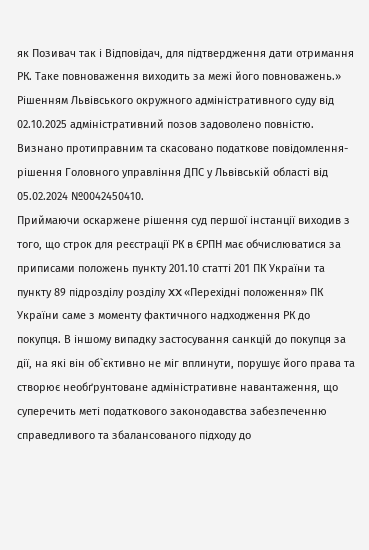як Позивач так і Відповідач, для підтвердження дати отримання РК. Таке повноваження виходить за межі його повноважень.»
Рішенням Львівського окружного адміністративного суду від 02.10.2025 адміністративний позов задоволено повністю. Визнано протиправним та скасовано податкове повідомлення-рішення Головного управління ДПС у Львівській області від 05.02.2024 №0042450410.
Приймаючи оскаржене рішення суд першої інстанції виходив з того, що строк для реєстрації РК в ЄРПН має обчислюватися за приписами положень пункту 201.10 статті 201 ПК України та пункту 89 підрозділу розділу XX «Перехідні положення» ПК України саме з моменту фактичного надходження РК до покупця. В іншому випадку застосування санкцій до покупця за дії, на які він об`єктивно не міг вплинути, порушує його права та створює необґрунтоване адміністративне навантаження, що суперечить меті податкового законодавства забезпеченню справедливого та збалансованого підходу до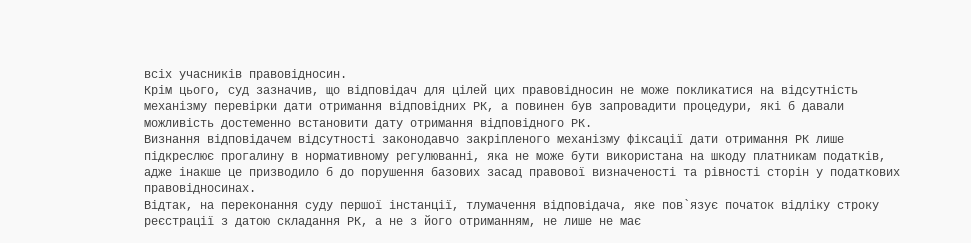всіх учасників правовідносин.
Крім цього, суд зазначив, що відповідач для цілей цих правовідносин не може покликатися на відсутність механізму перевірки дати отримання відповідних РК, а повинен був запровадити процедури, які б давали можливість достеменно встановити дату отримання відповідного РК.
Визнання відповідачем відсутності законодавчо закріпленого механізму фіксації дати отримання РК лише підкреслює прогалину в нормативному регулюванні, яка не може бути використана на шкоду платникам податків, адже інакше це призводило б до порушення базових засад правової визначеності та рівності сторін у податкових правовідносинах.
Відтак, на переконання суду першої інстанції, тлумачення відповідача, яке пов`язує початок відліку строку реєстрації з датою складання РК, а не з його отриманням, не лише не має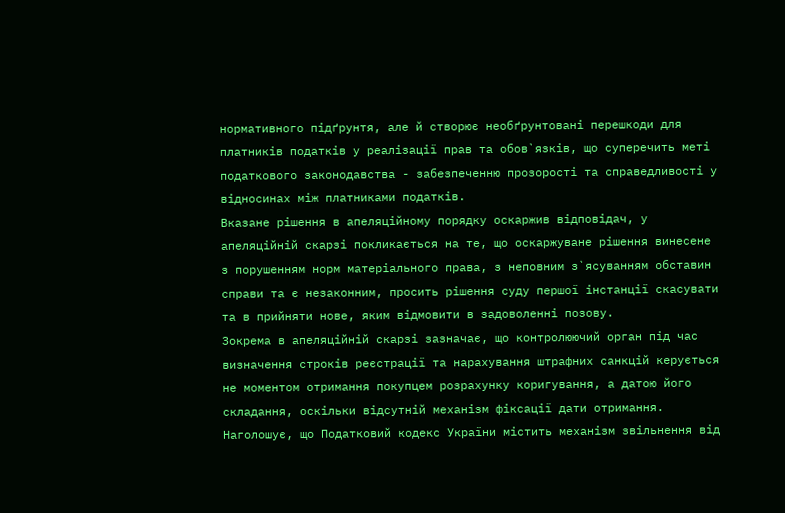нормативного підґрунтя, але й створює необґрунтовані перешкоди для платників податків у реалізації прав та обов`язків, що суперечить меті податкового законодавства - забезпеченню прозорості та справедливості у відносинах між платниками податків.
Вказане рішення в апеляційному порядку оскаржив відповідач, у апеляційній скарзі покликається на те, що оскаржуване рішення винесене з порушенням норм матеріального права, з неповним з`ясуванням обставин справи та є незаконним, просить рішення суду першої інстанції скасувати та в прийняти нове, яким відмовити в задоволенні позову.
Зокрема в апеляційній скарзі зазначає, що контролюючий орган під час визначення строків реєстрації та нарахування штрафних санкцій керується не моментом отримання покупцем розрахунку коригування, а датою його складання, оскільки відсутній механізм фіксації дати отримання.
Наголошує, що Податковий кодекс України містить механізм звільнення від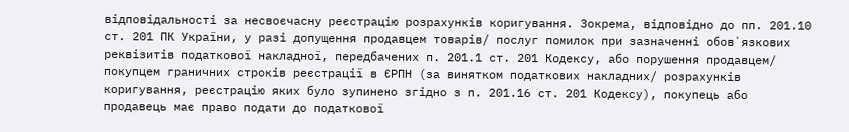відповідальності за несвоєчасну реєстрацію розрахунків коригування. Зокрема, відповідно до пп. 201.10 ст. 201 ПК України, у разі допущення продавцем товарів/ послуг помилок при зазначенні обов`язкових реквізитів податкової накладної, передбачених п. 201.1 ст. 201 Кодексу, або порушення продавцем/ покупцем граничних строків реєстрації в ЄРПН (за винятком податкових накладних/ розрахунків коригування, реєстрацію яких було зупинено згідно з п. 201.16 ст. 201 Кодексу), покупець або продавець має право подати до податкової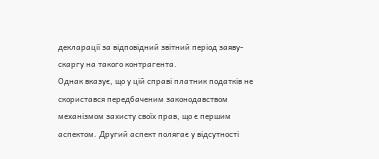декларації за відповідний звітний період заяву-скаргу на такого контрагента.
Однак вказує, що у цій справі платник податків не скористався передбаченим законодавством механізмом захисту своїх прав, що є першим аспектом. Другий аспект полягає у відсутності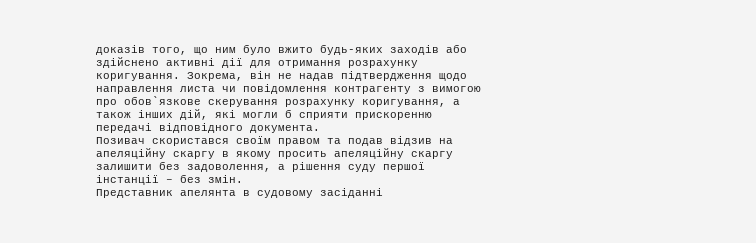доказів того, що ним було вжито будь-яких заходів або здійснено активні дії для отримання розрахунку коригування. Зокрема, він не надав підтвердження щодо направлення листа чи повідомлення контрагенту з вимогою про обов`язкове скерування розрахунку коригування, а також інших дій, які могли б сприяти прискоренню передачі відповідного документа.
Позивач скористався своїм правом та подав відзив на апеляційну скаргу в якому просить апеляційну скаргу залишити без задоволення, а рішення суду першої інстанції – без змін.
Представник апелянта в судовому засіданні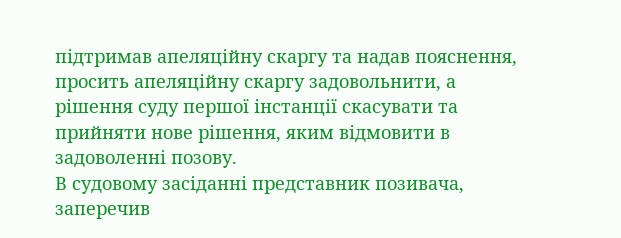підтримав апеляційну скаргу та надав пояснення, просить апеляційну скаргу задовольнити, а рішення суду першої інстанції скасувати та прийняти нове рішення, яким відмовити в задоволенні позову.
В судовому засіданні представник позивача, заперечив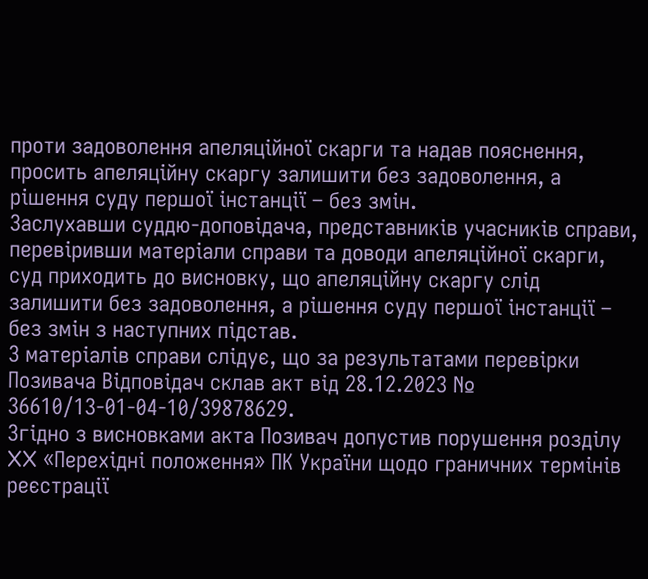проти задоволення апеляційної скарги та надав пояснення, просить апеляційну скаргу залишити без задоволення, а рішення суду першої інстанції – без змін.
Заслухавши суддю-доповідача, представників учасників справи, перевіривши матеріали справи та доводи апеляційної скарги, суд приходить до висновку, що апеляційну скаргу слід залишити без задоволення, а рішення суду першої інстанції – без змін з наступних підстав.
З матеріалів справи слідує, що за результатами перевірки Позивача Відповідач склав акт від 28.12.2023 № 36610/13-01-04-10/39878629.
Згідно з висновками акта Позивач допустив порушення розділу XX «Перехідні положення» ПК України щодо граничних термінів реєстрації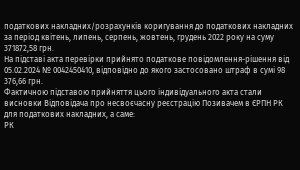податкових накладних/розрахунків коригування до податкових накладних за період квітень, липень, серпень, жовтень, грудень 2022 року на суму 371872,58 грн.
На підставі акта перевірки прийнято податкове повідомлення-рішення від 05.02.2024 № 0042450410, відповідно до якого застосовано штраф в сумі 98 376,66 грн.
Фактичною підставою прийняття цього індивідуального акта стали висновки Відповідача про несвоєчасну реєстрацію Позивачем в ЄРПН РК для податкових накладних, а саме:
РК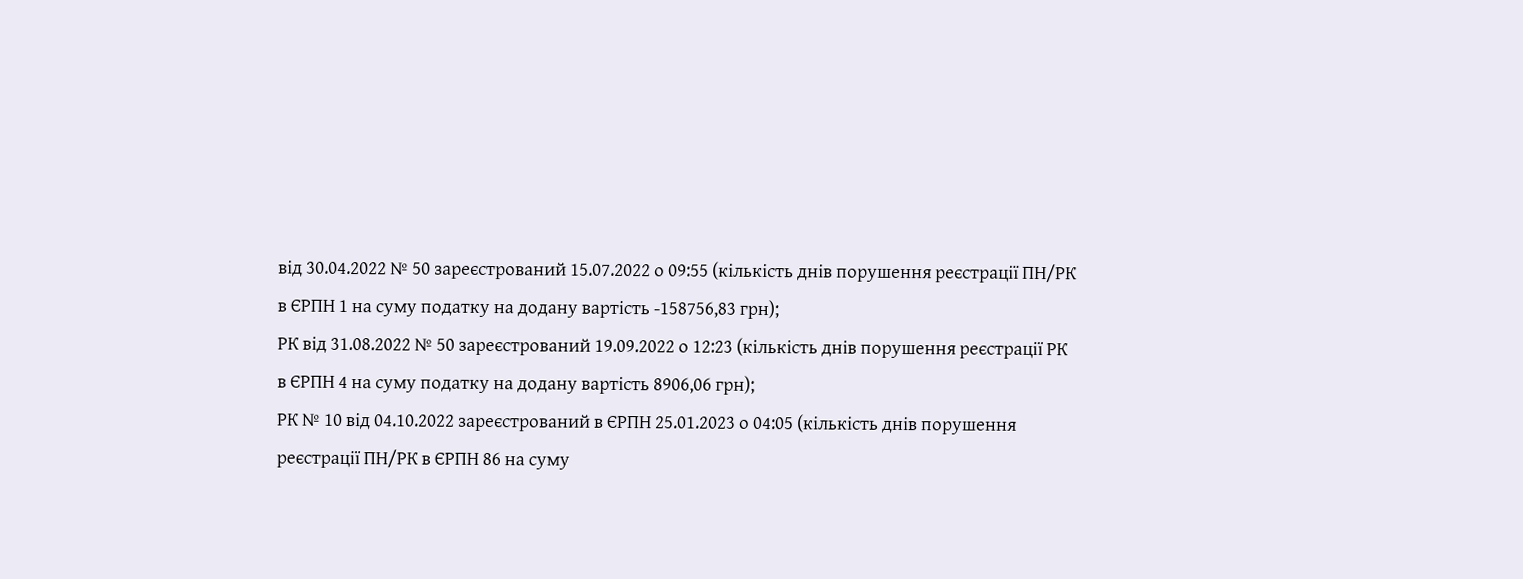від 30.04.2022 № 50 зареєстрований 15.07.2022 о 09:55 (кількість днів порушення реєстрації ПН/РК в ЄРПН 1 на суму податку на додану вартість -158756,83 грн);
РК від 31.08.2022 № 50 зареєстрований 19.09.2022 о 12:23 (кількість днів порушення реєстрації РК в ЄРПН 4 на суму податку на додану вартість 8906,06 грн);
РК № 10 від 04.10.2022 зареєстрований в ЄРПН 25.01.2023 о 04:05 (кількість днів порушення реєстрації ПН/РК в ЄРПН 86 на суму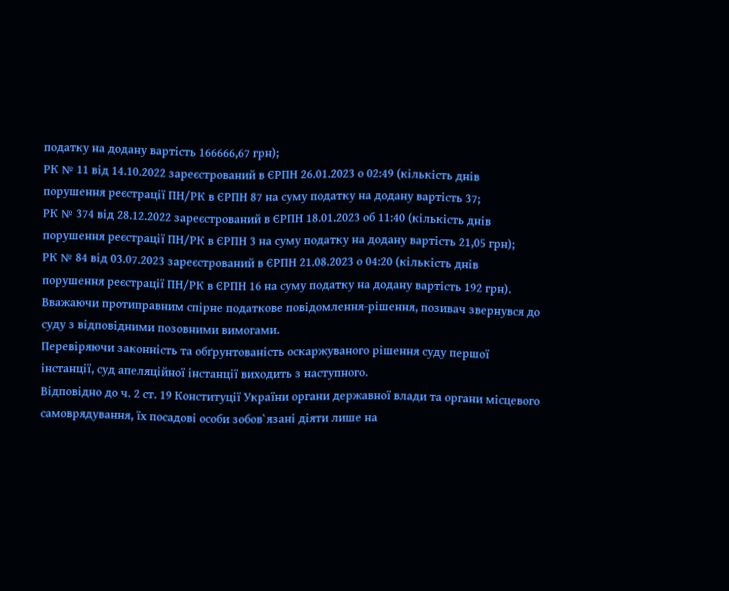податку на додану вартість 166666,67 грн);
РК № 11 від 14.10.2022 зареєстрований в ЄРПН 26.01.2023 о 02:49 (кількість днів порушення реєстрації ПН/РК в ЄРПН 87 на суму податку на додану вартість 37;
РК № 374 від 28.12.2022 зареєстрований в ЄРПН 18.01.2023 об 11:40 (кількість днів порушення реєстрації ПН/РК в ЄРПН 3 на суму податку на додану вартість 21,05 грн);
РК № 84 від 03.07.2023 зареєстрований в ЄРПН 21.08.2023 о 04:20 (кількість днів порушення реєстрації ПН/РК в ЄРПН 16 на суму податку на додану вартість 192 грн).
Вважаючи протиправним спірне податкове повідомлення-рішення, позивач звернувся до суду з відповідними позовними вимогами.
Перевіряючи законність та обґрунтованість оскаржуваного рішення суду першої інстанції, суд апеляційної інстанції виходить з наступного.
Відповідно до ч. 2 ст. 19 Конституції України органи державної влади та органи місцевого самоврядування, їх посадові особи зобов`язані діяти лише на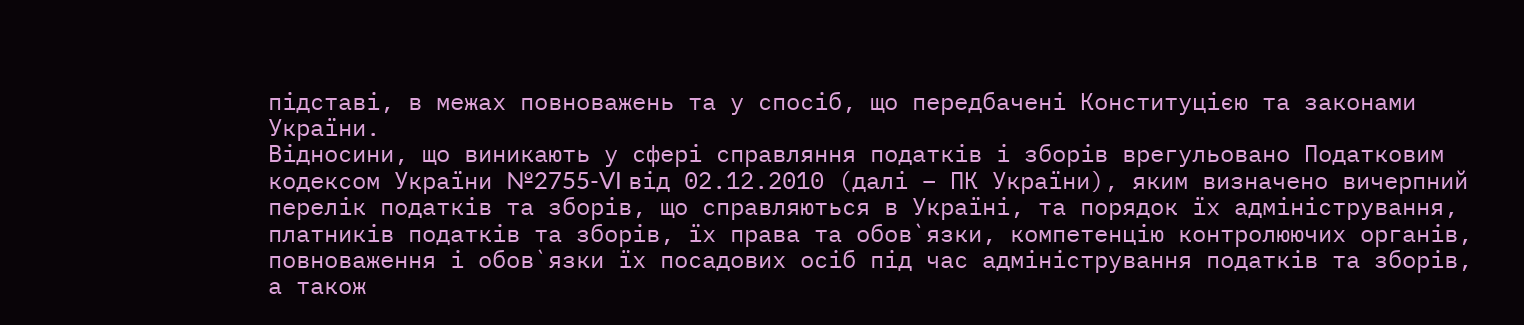підставі, в межах повноважень та у спосіб, що передбачені Конституцією та законами України.
Відносини, що виникають у сфері справляння податків і зборів врегульовано Податковим кодексом України №2755-VI від 02.12.2010 (далі – ПК України), яким визначено вичерпний перелік податків та зборів, що справляються в Україні, та порядок їх адміністрування, платників податків та зборів, їх права та обов`язки, компетенцію контролюючих органів, повноваження і обов`язки їх посадових осіб під час адміністрування податків та зборів, а також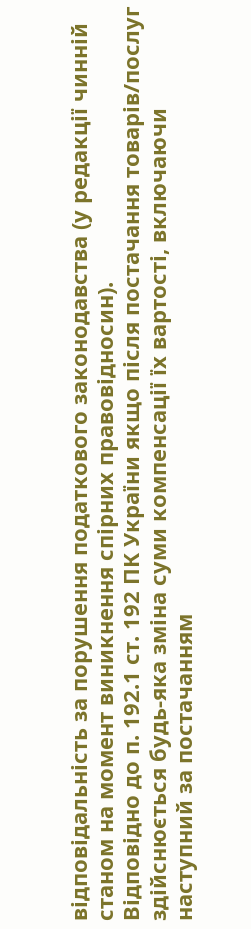відповідальність за порушення податкового законодавства (у редакції чинній станом на момент виникнення спірних правовідносин).
Відповідно до п. 192.1 ст. 192 ПК України якщо після постачання товарів/послуг здійснюється будь-яка зміна суми компенсації їх вартості, включаючи наступний за постачанням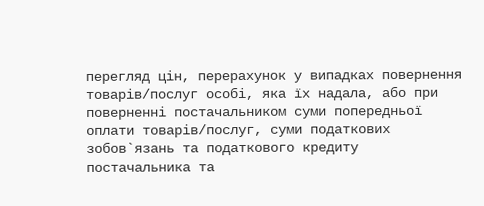перегляд цін, перерахунок у випадках повернення товарів/послуг особі, яка їх надала, або при поверненні постачальником суми попередньої оплати товарів/послуг, суми податкових зобов`язань та податкового кредиту постачальника та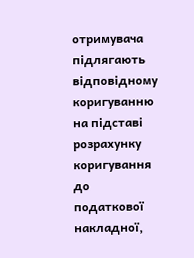отримувача підлягають відповідному коригуванню на підставі розрахунку коригування до податкової накладної,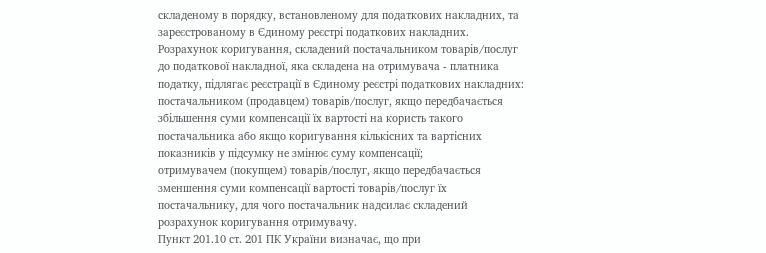складеному в порядку, встановленому для податкових накладних, та зареєстрованому в Єдиному реєстрі податкових накладних.
Розрахунок коригування, складений постачальником товарів/послуг до податкової накладної, яка складена на отримувача - платника податку, підлягає реєстрації в Єдиному реєстрі податкових накладних:
постачальником (продавцем) товарів/послуг, якщо передбачається збільшення суми компенсації їх вартості на користь такого постачальника або якщо коригування кількісних та вартісних показників у підсумку не змінює суму компенсації;
отримувачем (покупцем) товарів/послуг, якщо передбачається зменшення суми компенсації вартості товарів/послуг їх постачальнику, для чого постачальник надсилає складений розрахунок коригування отримувачу.
Пункт 201.10 ст. 201 ПК України визначає, що при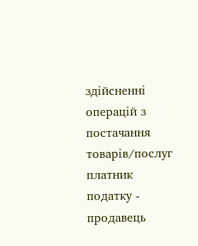здійсненні операцій з постачання товарів/послуг платник податку - продавець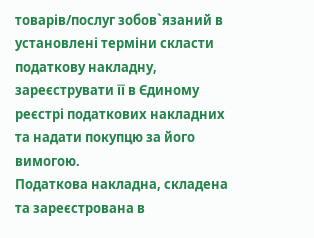товарів/послуг зобов`язаний в установлені терміни скласти податкову накладну, зареєструвати її в Єдиному реєстрі податкових накладних та надати покупцю за його вимогою.
Податкова накладна, складена та зареєстрована в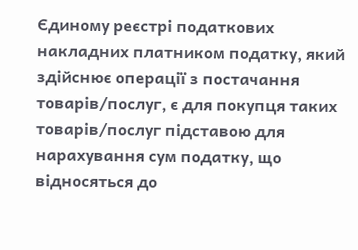Єдиному реєстрі податкових накладних платником податку, який здійснює операції з постачання товарів/послуг, є для покупця таких товарів/послуг підставою для нарахування сум податку, що відносяться до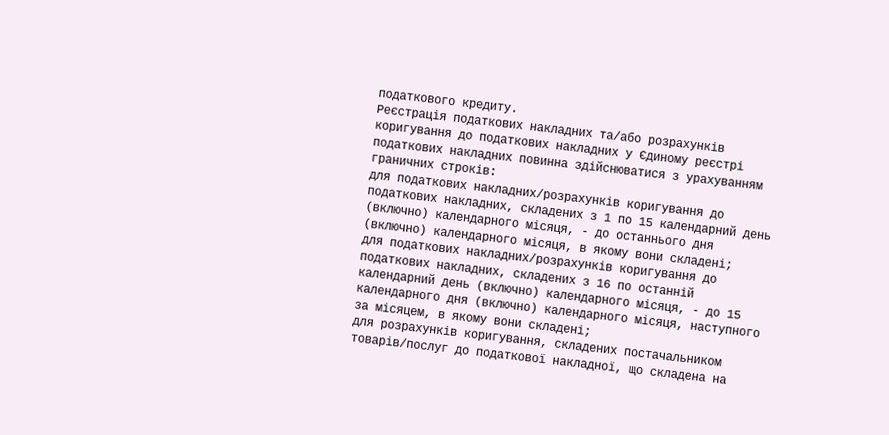податкового кредиту.
Реєстрація податкових накладних та/або розрахунків коригування до податкових накладних у Єдиному реєстрі податкових накладних повинна здійснюватися з урахуванням граничних строків:
для податкових накладних/розрахунків коригування до податкових накладних, складених з 1 по 15 календарний день (включно) календарного місяця, - до останнього дня (включно) календарного місяця, в якому вони складені;
для податкових накладних/розрахунків коригування до податкових накладних, складених з 16 по останній календарний день (включно) календарного місяця, - до 15 календарного дня (включно) календарного місяця, наступного за місяцем, в якому вони складені;
для розрахунків коригування, складених постачальником товарів/послуг до податкової накладної, що складена на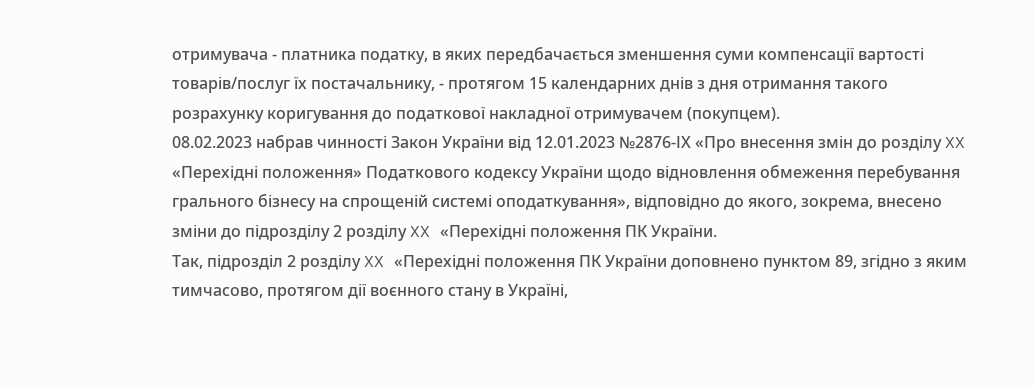отримувача - платника податку, в яких передбачається зменшення суми компенсації вартості товарів/послуг їх постачальнику, - протягом 15 календарних днів з дня отримання такого розрахунку коригування до податкової накладної отримувачем (покупцем).
08.02.2023 набрав чинності Закон України від 12.01.2023 №2876-ІХ «Про внесення змін до розділу XX «Перехідні положення» Податкового кодексу України щодо відновлення обмеження перебування грального бізнесу на спрощеній системі оподаткування», відповідно до якого, зокрема, внесено зміни до підрозділу 2 розділу XX «Перехідні положення ПК України.
Так, підрозділ 2 розділу XX «Перехідні положення ПК України доповнено пунктом 89, згідно з яким тимчасово, протягом дії воєнного стану в Україні,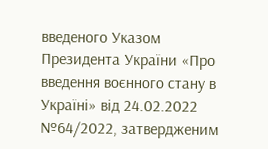введеного Указом Президента України «Про введення воєнного стану в Україні» від 24.02.2022 №64/2022, затвердженим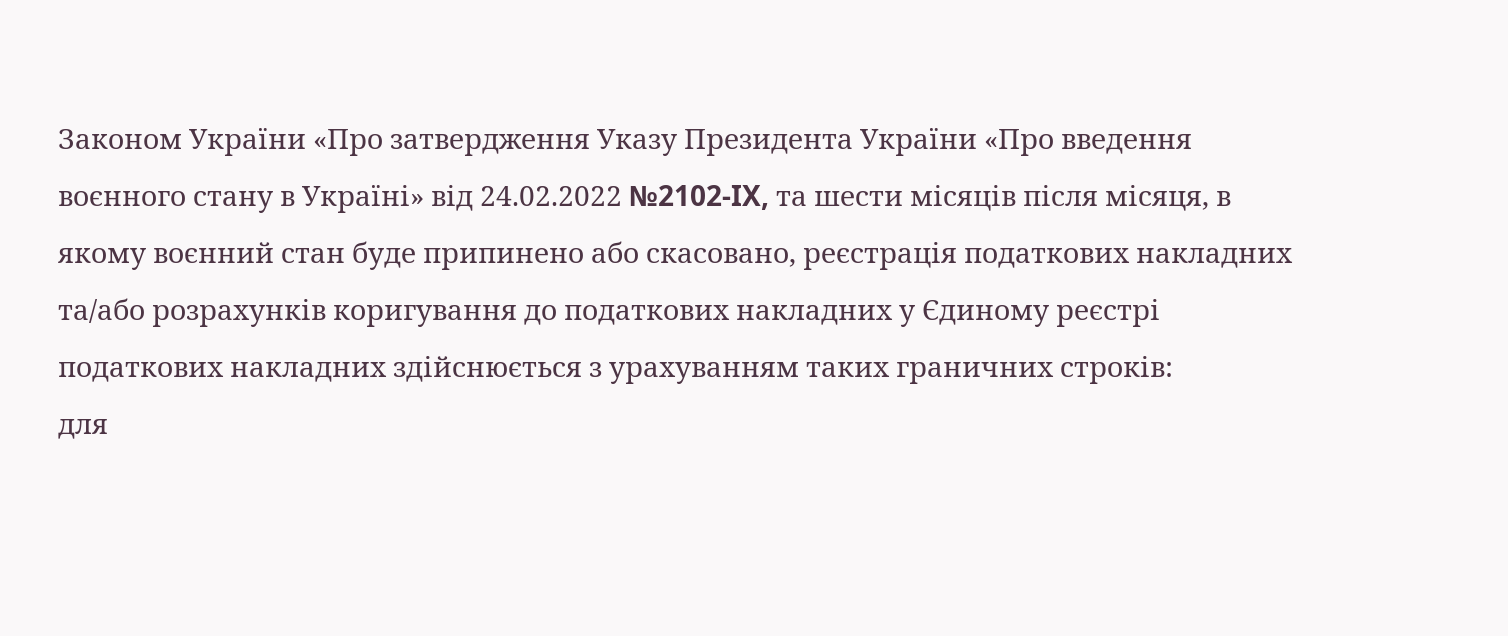Законом України «Про затвердження Указу Президента України «Про введення воєнного стану в Україні» від 24.02.2022 №2102-IX, та шести місяців після місяця, в якому воєнний стан буде припинено або скасовано, реєстрація податкових накладних та/або розрахунків коригування до податкових накладних у Єдиному реєстрі податкових накладних здійснюється з урахуванням таких граничних строків:
для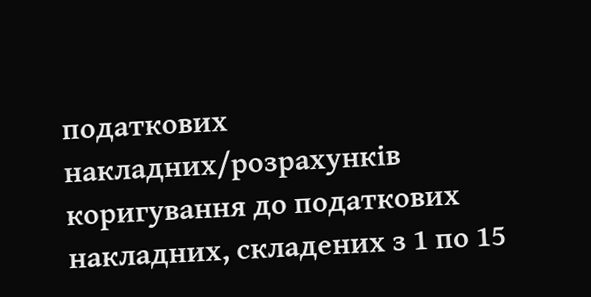податкових накладних/розрахунків коригування до податкових накладних, складених з 1 по 15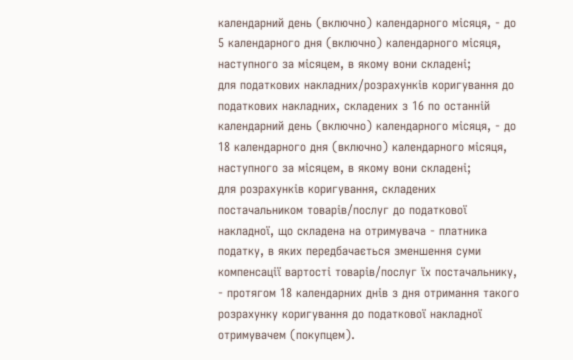календарний день (включно) календарного місяця, - до 5 календарного дня (включно) календарного місяця, наступного за місяцем, в якому вони складені;
для податкових накладних/розрахунків коригування до податкових накладних, складених з 16 по останній календарний день (включно) календарного місяця, - до 18 календарного дня (включно) календарного місяця, наступного за місяцем, в якому вони складені;
для розрахунків коригування, складених постачальником товарів/послуг до податкової накладної, що складена на отримувача - платника податку, в яких передбачається зменшення суми компенсації вартості товарів/послуг їх постачальнику, - протягом 18 календарних днів з дня отримання такого розрахунку коригування до податкової накладної отримувачем (покупцем).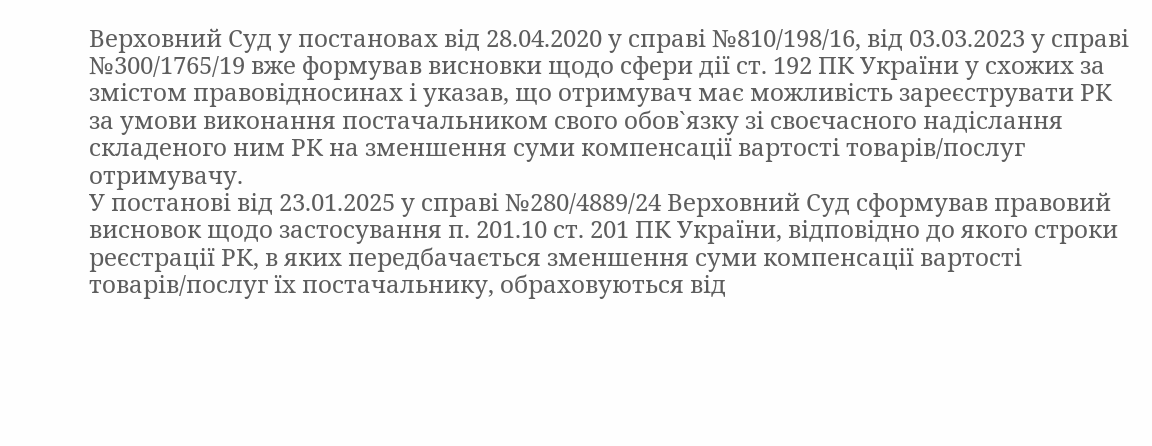Верховний Суд у постановах від 28.04.2020 у справі №810/198/16, від 03.03.2023 у справі №300/1765/19 вже формував висновки щодо сфери дії ст. 192 ПК України у схожих за змістом правовідносинах і указав, що отримувач має можливість зареєструвати РК за умови виконання постачальником свого обов`язку зі своєчасного надіслання складеного ним РК на зменшення суми компенсації вартості товарів/послуг отримувачу.
У постанові від 23.01.2025 у справі №280/4889/24 Верховний Суд сформував правовий висновок щодо застосування п. 201.10 ст. 201 ПК України, відповідно до якого строки реєстрації РК, в яких передбачається зменшення суми компенсації вартості товарів/послуг їх постачальнику, обраховуються від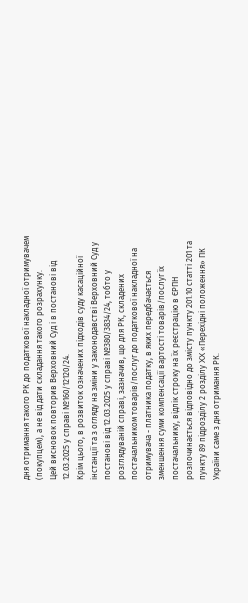дня отримання такого РК до податкової накладної отримувачем (покупцем), а не від дати складання такого розрахунку.
Цей висновок повторив Верховний Суд і в постанові від 12.03.2025 у справі №160/12120/24.
Крім цього, в розвиток означених підходів суду касаційної інстанції та з огляду на зміни у законодавстві Верховний Суд у постанові від 12.03.2025 у справі №380/3834/24, тобто у розглядуваній справі, зазначив, що для РК, складених постачальником товарів/послуг до податкової накладної на отримувача - платника податку, в яких передбачається зменшення суми компенсації вартості товарів/послуг їх постачальнику, відлік строку на їх реєстрацію в ЄРПН розпочинається відповідно до змісту пункту 201.10 статті 201 та пункту 89 підрозділу 2 розділу XX «Перехідні положення» ПК України саме з дня отримання РК.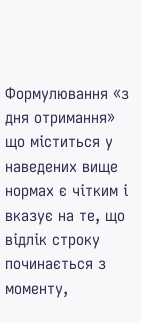Формулювання «з дня отримання» що міститься у наведених вище нормах є чітким і вказує на те, що відлік строку починається з моменту,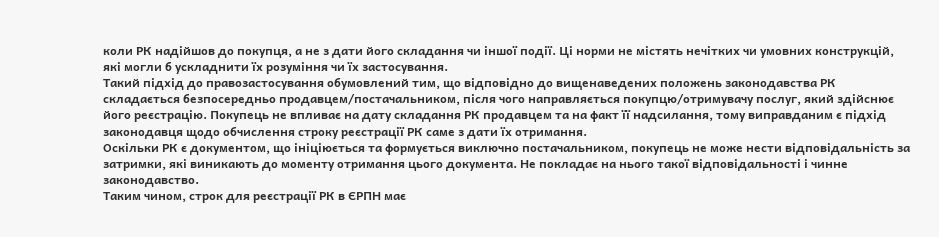коли РК надійшов до покупця, а не з дати його складання чи іншої події. Ці норми не містять нечітких чи умовних конструкцій, які могли б ускладнити їх розуміння чи їх застосування.
Такий підхід до правозастосування обумовлений тим, що відповідно до вищенаведених положень законодавства РК складається безпосередньо продавцем/постачальником, після чого направляється покупцю/отримувачу послуг, який здійснює його реєстрацію. Покупець не впливає на дату складання РК продавцем та на факт її надсилання, тому виправданим є підхід законодавця щодо обчислення строку реєстрації РК саме з дати їх отримання.
Оскільки РК є документом, що ініціюється та формується виключно постачальником, покупець не може нести відповідальність за затримки, які виникають до моменту отримання цього документа. Не покладає на нього такої відповідальності і чинне законодавство.
Таким чином, строк для реєстрації РК в ЄРПН має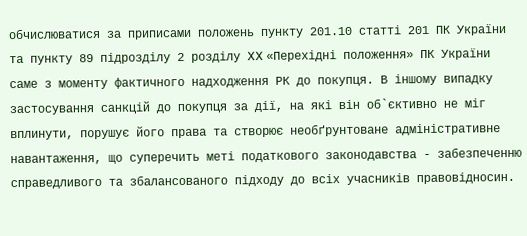обчислюватися за приписами положень пункту 201.10 статті 201 ПК України та пункту 89 підрозділу 2 розділу XX «Перехідні положення» ПК України саме з моменту фактичного надходження РК до покупця. В іншому випадку застосування санкцій до покупця за дії, на які він об`єктивно не міг вплинути, порушує його права та створює необґрунтоване адміністративне навантаження, що суперечить меті податкового законодавства - забезпеченню справедливого та збалансованого підходу до всіх учасників правовідносин.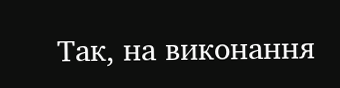Так, на виконання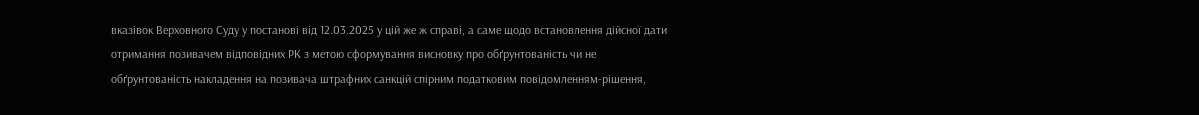вказівок Верховного Суду у постанові від 12.03.2025 у цій же ж справі, а саме щодо встановлення дійсної дати отримання позивачем відповідних РК з метою сформування висновку про обґрунтованість чи не обґрунтованість накладення на позивача штрафних санкцій спірним податковим повідомленням-рішення,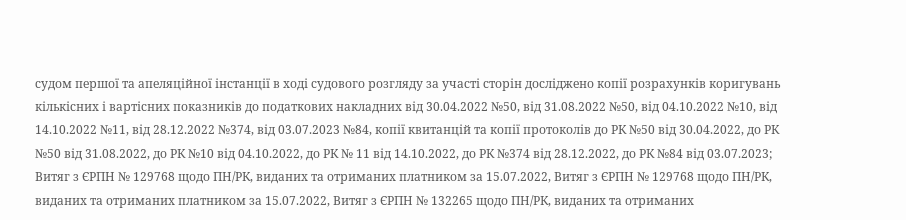судом першої та апеляційної інстанції в ході судового розгляду за участі сторін досліджено копії розрахунків коригувань кількісних і вартісних показників до податкових накладних від 30.04.2022 №50, від 31.08.2022 №50, від 04.10.2022 №10, від 14.10.2022 №11, від 28.12.2022 №374, від 03.07.2023 №84, копії квитанцій та копії протоколів до РК №50 від 30.04.2022, до РК №50 від 31.08.2022, до РК №10 від 04.10.2022, до РК № 11 від 14.10.2022, до РК №374 від 28.12.2022, до РК №84 від 03.07.2023; Витяг з ЄРПН № 129768 щодо ПН/РК, виданих та отриманих платником за 15.07.2022, Витяг з ЄРПН № 129768 щодо ПН/РК, виданих та отриманих платником за 15.07.2022, Витяг з ЄРПН № 132265 щодо ПН/РК, виданих та отриманих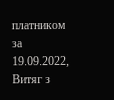платником за 19.09.2022, Витяг з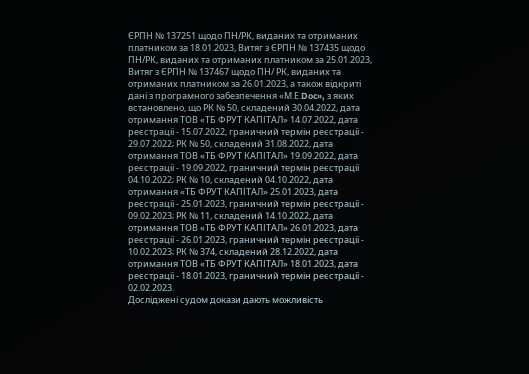ЄРПН № 137251 щодо ПН/РК, виданих та отриманих платником за 18.01.2023, Витяг з ЄРПН № 137435 щодо ПН/РК, виданих та отриманих платником за 25.01.2023, Витяг з ЄРПН № 137467 щодо ПН/ РК, виданих та отриманих платником за 26.01.2023, а також відкриті дані з програмного забезпечення «М.Е.Doc», з яких встановлено, що РК № 50, складений 30.04.2022, дата отримання ТОВ «ТБ ФРУТ КАПІТАЛ» 14.07.2022, дата реєстрації - 15.07.2022, граничний термін реєстрації - 29.07.2022; РК № 50, складений 31.08.2022, дата отримання ТОВ «ТБ ФРУТ КАПІТАЛ» 19.09.2022, дата реєстрації - 19.09.2022, граничний термін реєстрації 04.10.2022; РК № 10, складений 04.10.2022, дата отримання «ТБ ФРУТ КАПІТАЛ» 25.01.2023, дата реєстрації - 25.01.2023, граничний термін реєстрації - 09.02.2023; РК № 11, складений 14.10.2022, дата отримання ТОВ «ТБ ФРУТ КАПІТАЛ» 26.01.2023, дата реєстрації - 26.01.2023, граничний термін реєстрації - 10.02.2023; РК № 374, складений 28.12.2022, дата отримання ТОВ «ТБ ФРУТ КАПІТАЛ» 18.01.2023, дата реєстрації - 18.01.2023, граничний термін реєстрації - 02.02.2023.
Досліджені судом докази дають можливість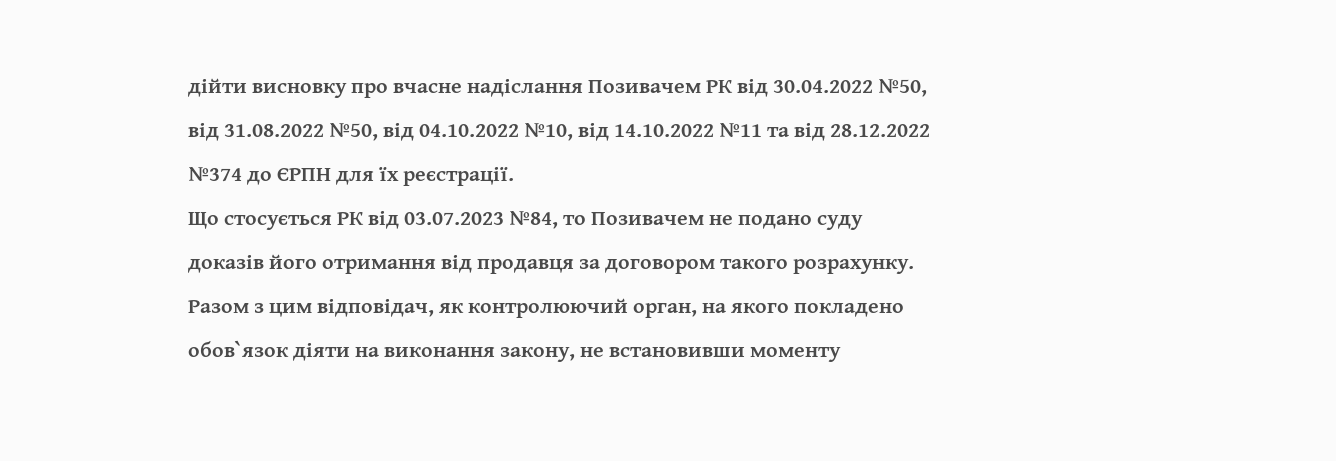дійти висновку про вчасне надіслання Позивачем РК від 30.04.2022 №50, від 31.08.2022 №50, від 04.10.2022 №10, від 14.10.2022 №11 та від 28.12.2022 №374 до ЄРПН для їх реєстрації.
Що стосується РК від 03.07.2023 №84, то Позивачем не подано суду доказів його отримання від продавця за договором такого розрахунку.
Разом з цим відповідач, як контролюючий орган, на якого покладено обов`язок діяти на виконання закону, не встановивши моменту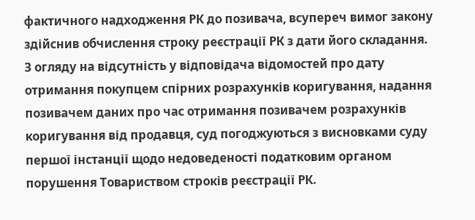фактичного надходження РК до позивача, всупереч вимог закону здійснив обчислення строку реєстрації РК з дати його складання.
З огляду на відсутність у відповідача відомостей про дату отримання покупцем спірних розрахунків коригування, надання позивачем даних про час отримання позивачем розрахунків коригування від продавця, суд погоджуються з висновками суду першої інстанції щодо недоведеності податковим органом порушення Товариством строків реєстрації РК.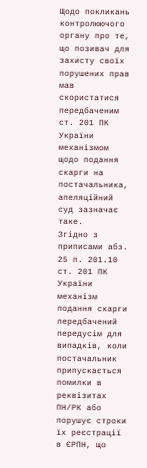Щодо покликань контролюючого органу про те, що позивач для захисту своїх порушених прав мав скористатися передбаченим ст. 201 ПК України механізмом щодо подання скарги на постачальника, апеляційний суд зазначає таке.
Згідно з приписами абз. 25 п. 201.10 ст. 201 ПК України механізм подання скарги передбачений передусім для випадків, коли постачальник припускається помилки в реквізитах ПН/РК або порушує строки їх реєстрації в ЄРПН, що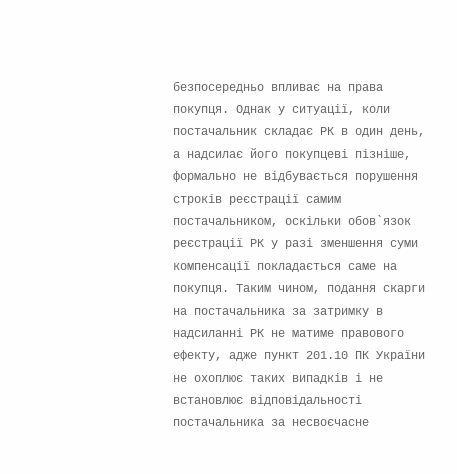безпосередньо впливає на права покупця. Однак у ситуації, коли постачальник складає РК в один день, а надсилає його покупцеві пізніше, формально не відбувається порушення строків реєстрації самим постачальником, оскільки обов`язок реєстрації РК у разі зменшення суми компенсації покладається саме на покупця. Таким чином, подання скарги на постачальника за затримку в надсиланні РК не матиме правового ефекту, адже пункт 201.10 ПК України не охоплює таких випадків і не встановлює відповідальності постачальника за несвоєчасне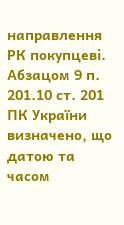направлення РК покупцеві.
Абзацом 9 п. 201.10 ст. 201 ПК України визначено, що датою та часом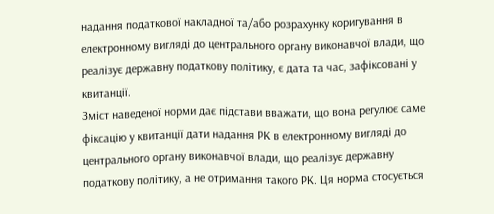надання податкової накладної та/або розрахунку коригування в електронному вигляді до центрального органу виконавчої влади, що реалізує державну податкову політику, є дата та час, зафіксовані у квитанції.
Зміст наведеної норми дає підстави вважати, що вона регулює саме фіксацію у квитанції дати надання РК в електронному вигляді до центрального органу виконавчої влади, що реалізує державну податкову політику, а не отримання такого РК. Ця норма стосується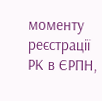моменту реєстрації РК в ЄРПН,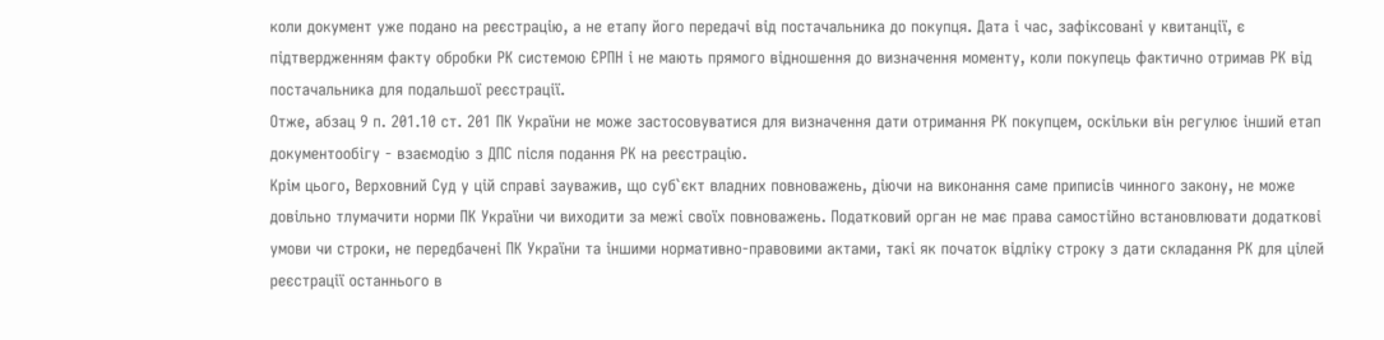коли документ уже подано на реєстрацію, а не етапу його передачі від постачальника до покупця. Дата і час, зафіксовані у квитанції, є підтвердженням факту обробки РК системою ЄРПН і не мають прямого відношення до визначення моменту, коли покупець фактично отримав РК від постачальника для подальшої реєстрації.
Отже, абзац 9 п. 201.10 ст. 201 ПК України не може застосовуватися для визначення дати отримання РК покупцем, оскільки він регулює інший етап документообігу - взаємодію з ДПС після подання РК на реєстрацію.
Крім цього, Верховний Суд у цій справі зауважив, що суб`єкт владних повноважень, діючи на виконання саме приписів чинного закону, не може довільно тлумачити норми ПК України чи виходити за межі своїх повноважень. Податковий орган не має права самостійно встановлювати додаткові умови чи строки, не передбачені ПК України та іншими нормативно-правовими актами, такі як початок відліку строку з дати складання РК для цілей реєстрації останнього в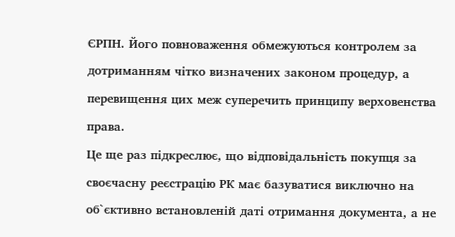ЄРПН. Його повноваження обмежуються контролем за дотриманням чітко визначених законом процедур, а перевищення цих меж суперечить принципу верховенства права.
Це ще раз підкреслює, що відповідальність покупця за своєчасну реєстрацію РК має базуватися виключно на об`єктивно встановленій даті отримання документа, а не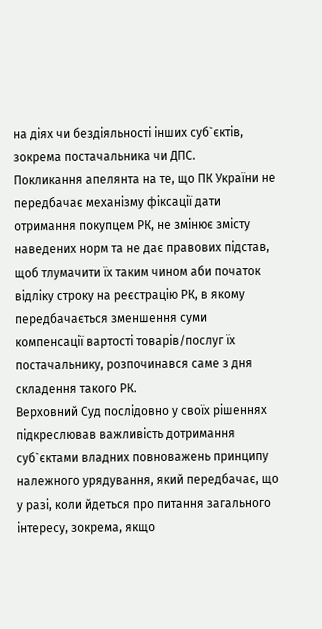на діях чи бездіяльності інших суб`єктів, зокрема постачальника чи ДПС.
Покликання апелянта на те, що ПК України не передбачає механізму фіксації дати отримання покупцем РК, не змінює змісту наведених норм та не дає правових підстав, щоб тлумачити їх таким чином аби початок відліку строку на реєстрацію РК, в якому передбачається зменшення суми компенсації вартості товарів/послуг їх постачальнику, розпочинався саме з дня складення такого РК.
Верховний Суд послідовно у своїх рішеннях підкреслював важливість дотримання суб`єктами владних повноважень принципу належного урядування, який передбачає, що у разі, коли йдеться про питання загального інтересу, зокрема, якщо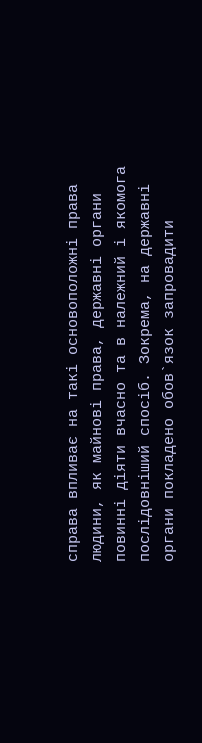справа впливає на такі основоположні права людини, як майнові права, державні органи повинні діяти вчасно та в належний і якомога послідовніший спосіб. Зокрема, на державні органи покладено обов`язок запровадити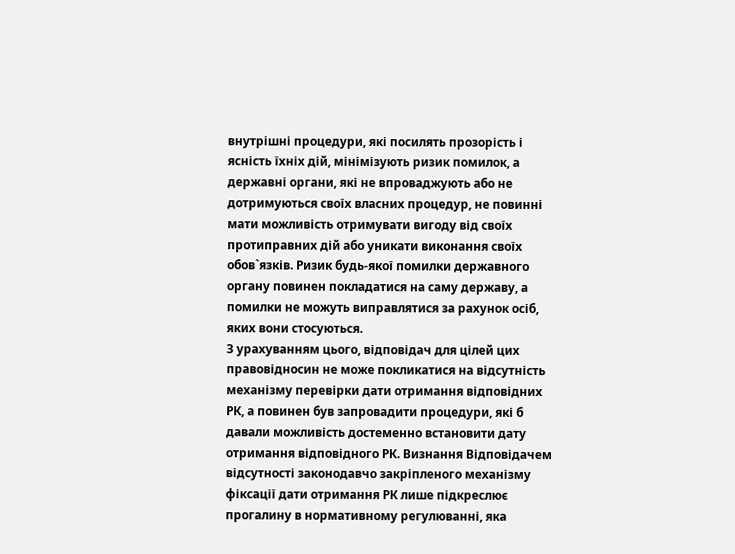внутрішні процедури, які посилять прозорість і ясність їхніх дій, мінімізують ризик помилок, а державні органи, які не впроваджують або не дотримуються своїх власних процедур, не повинні мати можливість отримувати вигоду від своїх протиправних дій або уникати виконання своїх обов`язків. Ризик будь-якої помилки державного органу повинен покладатися на саму державу, а помилки не можуть виправлятися за рахунок осіб, яких вони стосуються.
З урахуванням цього, відповідач для цілей цих правовідносин не може покликатися на відсутність механізму перевірки дати отримання відповідних РК, а повинен був запровадити процедури, які б давали можливість достеменно встановити дату отримання відповідного РК. Визнання Відповідачем відсутності законодавчо закріпленого механізму фіксації дати отримання РК лише підкреслює прогалину в нормативному регулюванні, яка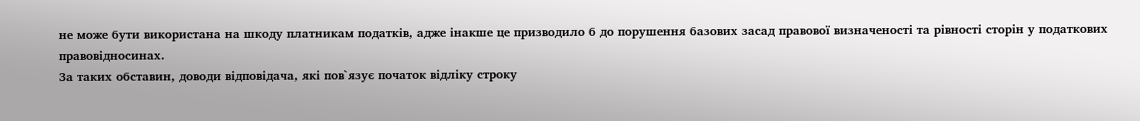не може бути використана на шкоду платникам податків, адже інакше це призводило б до порушення базових засад правової визначеності та рівності сторін у податкових правовідносинах.
За таких обставин, доводи відповідача, які пов`язує початок відліку строку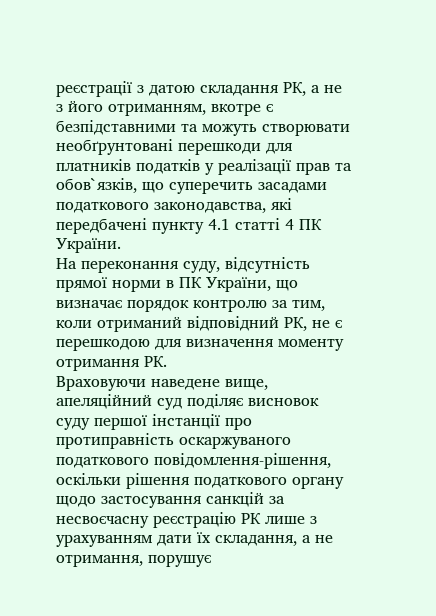реєстрації з датою складання РК, а не з його отриманням, вкотре є безпідставними та можуть створювати необґрунтовані перешкоди для платників податків у реалізації прав та обов`язків, що суперечить засадами податкового законодавства, які передбачені пункту 4.1 статті 4 ПК України.
На переконання суду, відсутність прямої норми в ПК України, що визначає порядок контролю за тим, коли отриманий відповідний РК, не є перешкодою для визначення моменту отримання РК.
Враховуючи наведене вище, апеляційний суд поділяє висновок суду першої інстанції про протиправність оскаржуваного податкового повідомлення-рішення, оскільки рішення податкового органу щодо застосування санкцій за несвоєчасну реєстрацію РК лише з урахуванням дати їх складання, а не отримання, порушує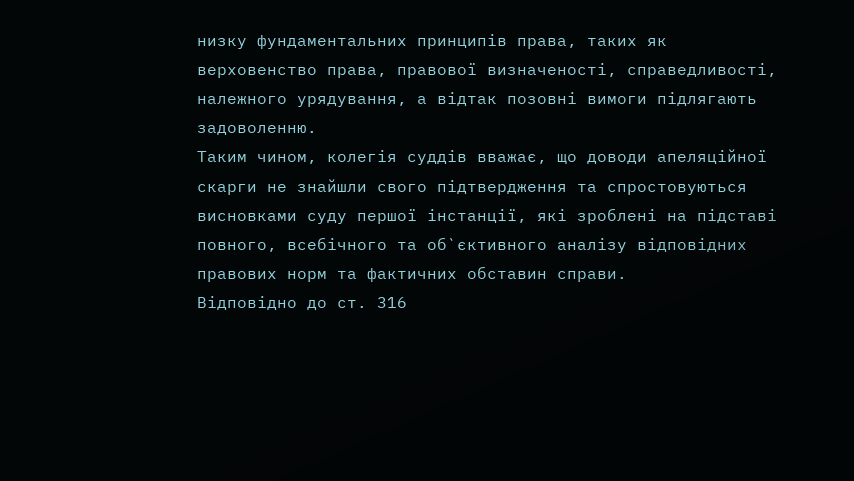низку фундаментальних принципів права, таких як верховенство права, правової визначеності, справедливості, належного урядування, а відтак позовні вимоги підлягають задоволенню.
Таким чином, колегія суддів вважає, що доводи апеляційної скарги не знайшли свого підтвердження та спростовуються висновками суду першої інстанції, які зроблені на підставі повного, всебічного та об`єктивного аналізу відповідних правових норм та фактичних обставин справи.
Відповідно до ст. 316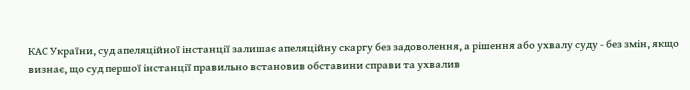КАС України, суд апеляційної інстанції залишає апеляційну скаргу без задоволення, а рішення або ухвалу суду - без змін, якщо визнає, що суд першої інстанції правильно встановив обставини справи та ухвалив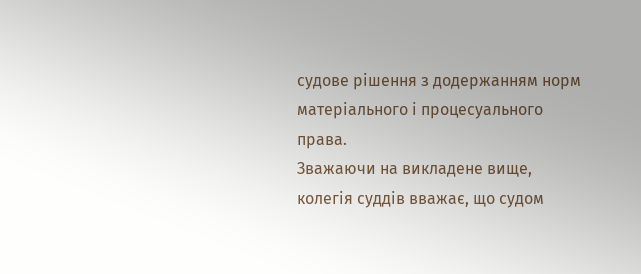судове рішення з додержанням норм матеріального і процесуального права.
Зважаючи на викладене вище, колегія суддів вважає, що судом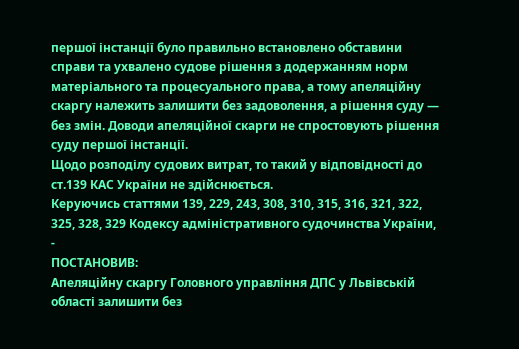першої інстанції було правильно встановлено обставини справи та ухвалено судове рішення з додержанням норм матеріального та процесуального права, а тому апеляційну скаргу належить залишити без задоволення, а рішення суду — без змін. Доводи апеляційної скарги не спростовують рішення суду першої інстанції.
Щодо розподілу судових витрат, то такий у відповідності до ст.139 КАС України не здійснюється.
Керуючись статтями 139, 229, 243, 308, 310, 315, 316, 321, 322, 325, 328, 329 Кодексу адміністративного судочинства України, -
ПОСТАНОВИВ:
Апеляційну скаргу Головного управління ДПС у Львівській області залишити без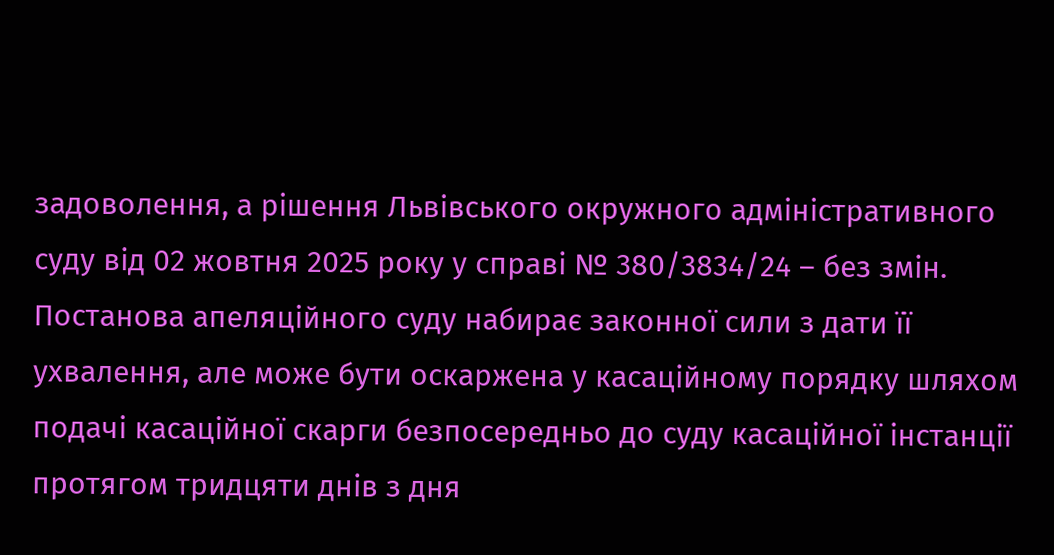задоволення, а рішення Львівського окружного адміністративного суду від 02 жовтня 2025 року у справі № 380/3834/24 – без змін.
Постанова апеляційного суду набирає законної сили з дати її ухвалення, але може бути оскаржена у касаційному порядку шляхом подачі касаційної скарги безпосередньо до суду касаційної інстанції протягом тридцяти днів з дня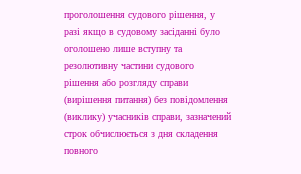проголошення судового рішення, у разі якщо в судовому засіданні було оголошено лише вступну та резолютивну частини судового рішення або розгляду справи (вирішення питання) без повідомлення (виклику) учасників справи, зазначений строк обчислюється з дня складення повного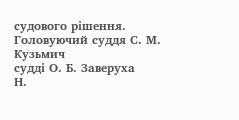судового рішення.
Головуючий суддя С. М. Кузьмич
судді О. Б. Заверуха
Н.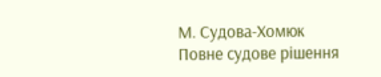М. Судова-Хомюк
Повне судове рішення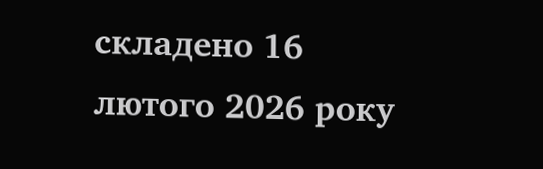складено 16 лютого 2026 року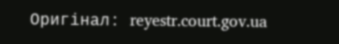Оригінал: reyestr.court.gov.ua